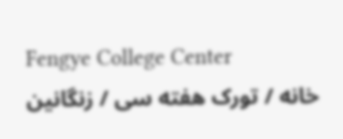Fengye College Center
خانه / تورک هفته سی / زنگانین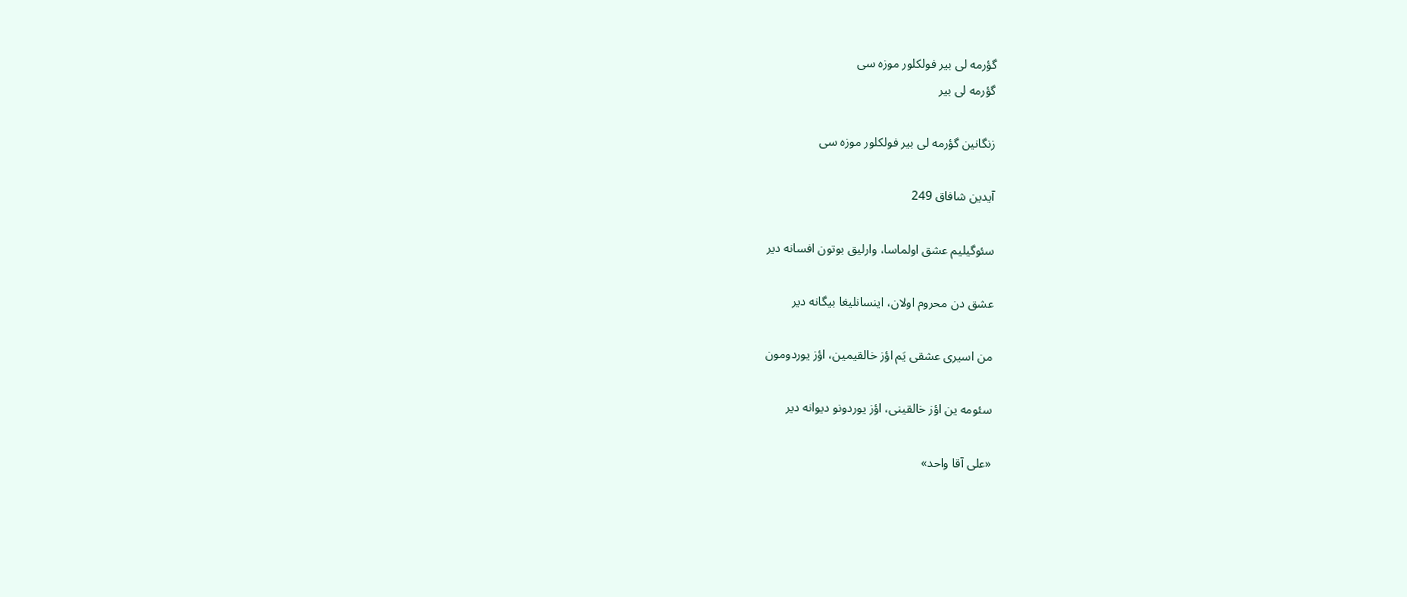گؤرمه لی بیر فولکلور موزه سی
گؤرمه لی بیر

زنگانین گؤرمه لی بیر فولکلور موزه سی

آیدین شافاق 249

سئوگیلیم عشق اولماسا، وارلیق بوتون افسانه دیر

عشق دن محروم اولان، اینسانلیغا بیگانه دیر

من اسیری عشقی یَم اؤز خالقیمین، اؤز یوردومون

سئومه ین اؤز خالقینی، اؤز یوردونو دیوانه دیر

«علی آقا واحد»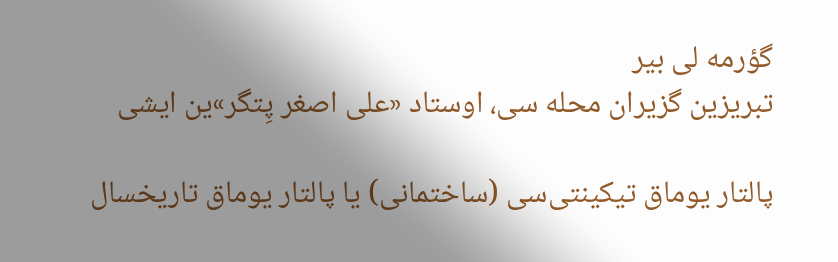گؤرمه لی بیر
تبریزین گزیران محله سی، اوستاد «علی اصغر پِتگر»ین ایشی

پالتار یوماق تیکینتی‌سی (ساختمانی) یا پالتار یوماق تاریخسال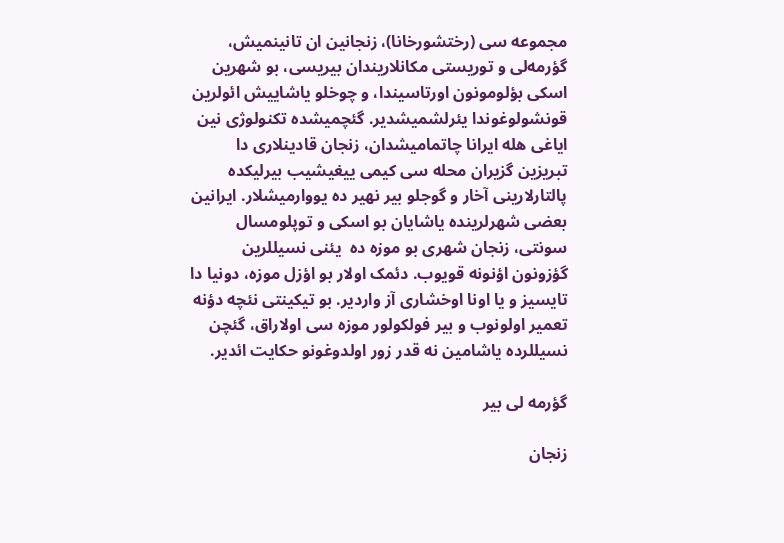مجموعه سی (رختشورخانا)، زنجانین ان تانینمیش، گؤرمه‌لی و توریستی مکانلاریندان بیریسی، بو شهرین اسکی بؤلومونون اورتاسیندا، و چوخلو یاشاییش ائولرین قونشولوغوندا یئرلشمیشدیر. گئچمیشده تکنولوژی نین ایاغی هله ایرانا چاتمامیشدان، زنجان قادینلاری دا تبریزین گزیران محله سی کیمی ییغیشیب بیرلیکده پالتارلارینی آخار و گوجلو بیر نهیر ده یووارمیشلار. ایرانین بعضی شهرلرینده یاشایان بو اسکی و توپلومسال سونتی، زنجان شهری بو موزه ده  یئنی نسیللرین گؤزونون اؤنونه قویوب. دئمک اولار بو اؤزل موزه، دونیا دا تایسیز و یا اونا اوخشاری آز واردیر. بو تیکینتی نئچه دؤنه تعمیر اولونوب و بیر فولکولور موزه سی اولاراق، گئچن نسیللرده یاشامین نه قدر زور اولدوغونو حکایت ائدیر.

گؤرمه لی بیر

زنجان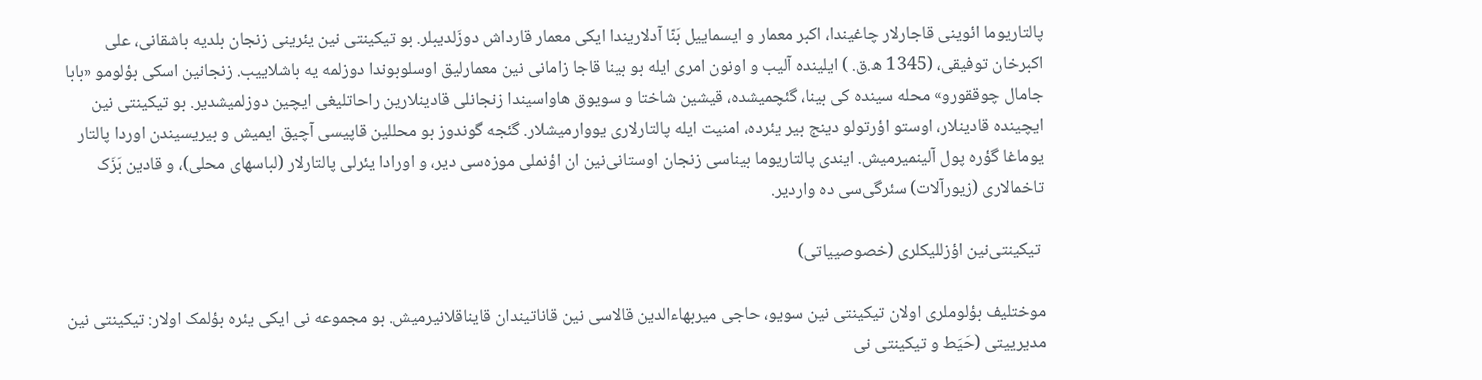پالتاریوما ائوینی قاجارلار چاغیندا، اکبر معمار و ایسماییل بَنّا آدلاریندا ایکی معمار قارداش دوزَلدیبلر. بو تیکینتی نین یئرینی زنجان بلدیه باشقانی، علی اکبرخان توفیقی، (1345 ه.ق. ) ایلینده آلیب و اونون امری ایله بو بینا قاجا زامانی نین معمارلیق اوسلوبوندا دوزلمه یه باشلاییب. زنجانین اسکی بؤلومو «بابا جامال چوققورو» محله سینده کی بینا، گئچمیشده، قیشین شاختا و سویوق هاواسیندا زنجانلی قادینلارین راحاتلیغی ایچین دوزلمیشدیر. بو تیکینتی نین ایچینده قادینلار، اوستو اؤرتولو دینج بیر یئرده، امنیت ایله پالتارلاری یووارمیشلار. گئجه گوندوز بو محللین قاپیسی آچیق ایمیش و بیریسیندن اوردا پالتار یوماغا گؤره پول آلینمیرمیش. ایندی پالتاریوما بیناسی زنجان اوستانی‌نین ان اؤنملی موزه‌سی دیر، و اورادا یئرلی پالتارلار (لباسهای محلی)، و قادین بَزَک تاخمالاری (زیورآلات) سئرگی‌سی ده واردیر.

 تیکینتی‌نین اؤزللیکلری (خصوصییاتی)

موختلیف بؤلوملری اولان تیکینتی نین سویو، حاجی میربهاءالدین قالاسی نین قاناتیندان قایناقلانیرمیش. بو مجموعه نی ایکی یئره بؤلمک اولار: تیکینتی نین مدیرییتی (حَیَط و تیکینتی نی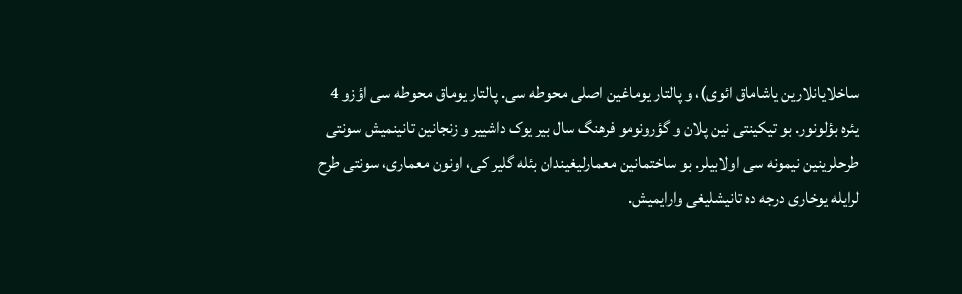ساخلایانلارین یاشاماق ائوی)، و پالتار یوماغین اصلی محوطه سی. پالتار یوماق محوطه سی اؤزو 4 یئره بؤلونور. بو تیکینتی نین پلان و گؤرونومو فرهنگ سال بیر یوک داشییر و زنجانین تانینمیش سونتی طرحلرینین نیمونه سی اولابیلر. بو ساختمانین معمارلیغیندان بئله گلیر کی، اونون معماری، سونتی طرح لرایله یوخاری درجه ده تانیشلیغی وارایمیش.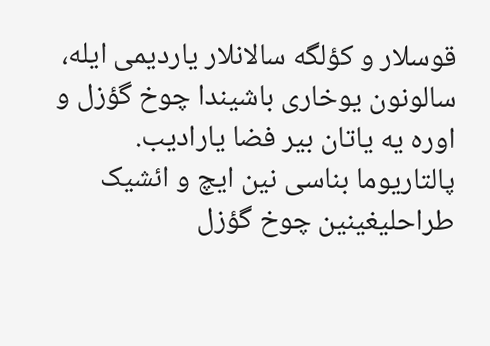قوسلار و کؤلگه سالانلار یاردیمی ایله، سالونون یوخاری باشیندا چوخ گؤزل و اوره یه یاتان بیر فضا یارادیب. پالتاریوما بناسی نین ایچ و ائشیک طراحلیغینین چوخ گؤزل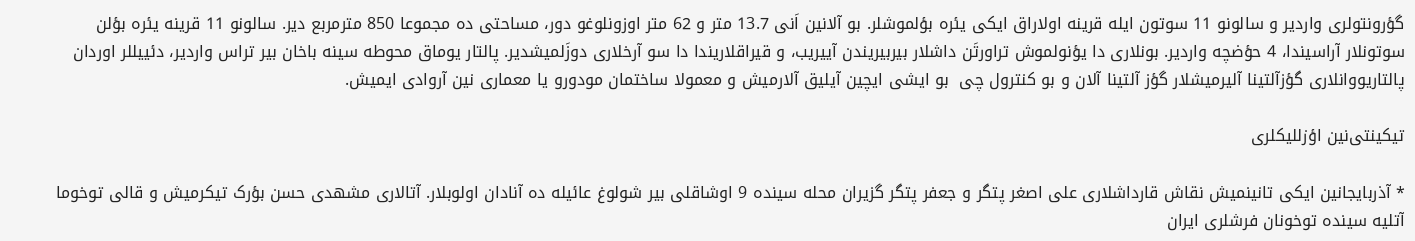گؤرونتولری واردیر و سالونو 11 سوتون ایله قرینه اولاراق ایکی یئره بؤلموشلر. بو آلانین اَنی 13.7 متر و 62 متر اوزونلوغو دور، مساحتی ده مجموعا 850 مترمربع دیر. سالونو 11 قرینه یئره بؤلن سوتونلار آراسیندا، 4 حؤضچه واردیر. بونلاری دا یؤنولموش تراورتَن داشلار بیربیریندن آییریب، و قیراقلاریندا دا سو آرخلاری دوزَلمیشدیر. پالتار یوماق محوطه سینه باخان بیر تراس واردیر، دئییللر اوردان پالتاریووانلاری گؤزآلتینا آلیرمیشلار گؤز آلتینا آلان و بو کنترول چی  بو ایشی ایچین آیلیق آلارمیش و معمولا ساختمان مودورو یا معماری نین آروادی ایمیش.

تیکینتی‌نین اؤزللیکلری

* آذربایجانین ایکی تانینمیش نقاش قارداشلاری علی اصغر پتگر و جعفر پتگر گزیران محله سینده 9 اوشاقلی بیر شولوغ عائیله ده آنادان اولوبلار. آتالاری مشهدی حسن بؤرک تیکرمیش و قالی توخوما آتلیه سینده توخونان فرشلری ایران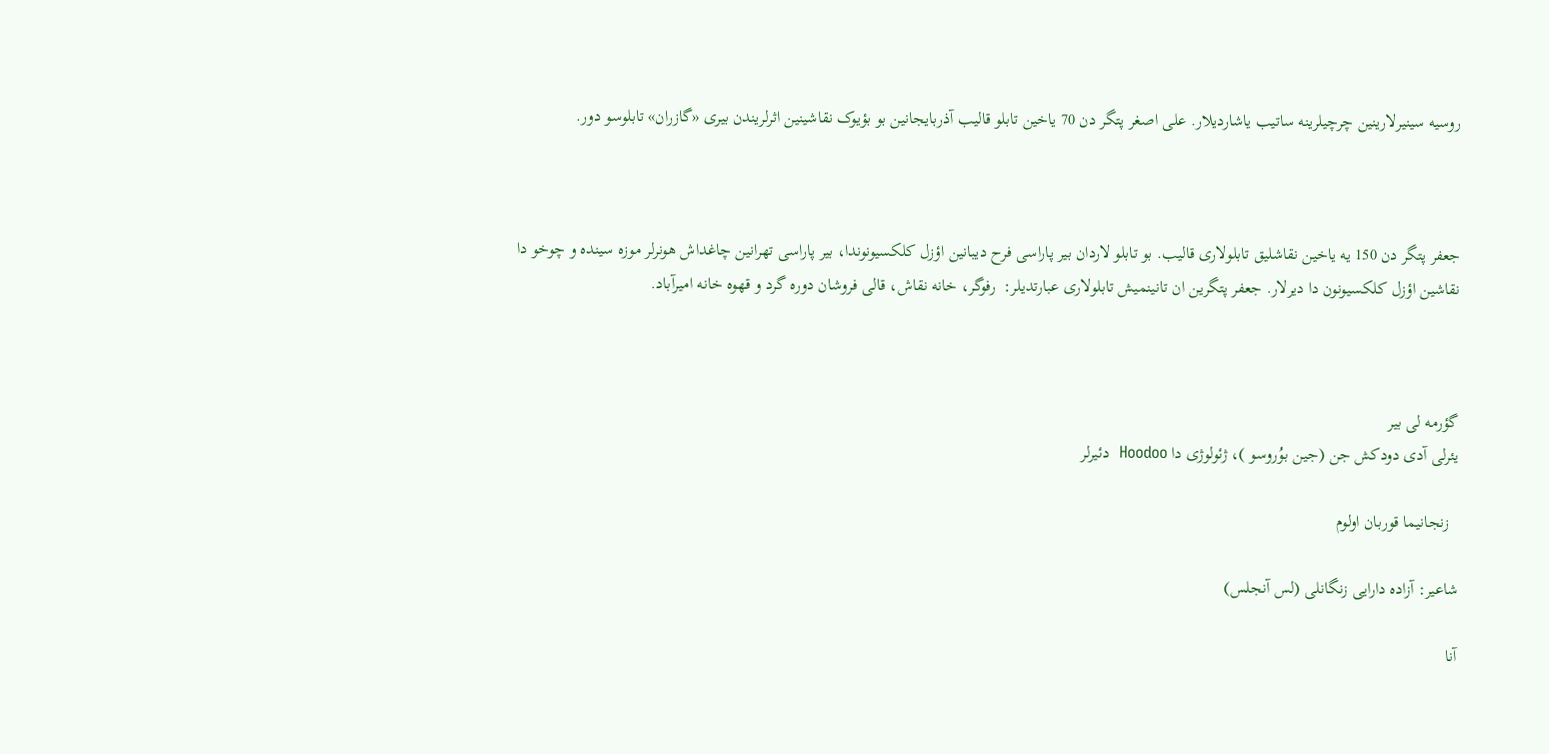روسیه سینیرلارینین چرچیلرینه ساتیب یاشاردیلار. علی اصغر پتگر دن 70 یاخین تابلو قالیب آذربایجانین بو بؤیوک نقاشینین اثرلریندن بیری «گازران» تابلوسو دور.



جعفر پتگر دن 150 یه یاخین نقاشلیق تابلولاری قالیب. بو تابلو لاردان بیر پاراسی فرح دیبانین اؤزل کلکسیونوندا، بیر پاراسی تهرانین چاغداش هونرلر موزه سینده و چوخو دا نقاشین اؤزل کلکسیونون دا دیرلار. جعفر پتگرین ان تانینمیش تابلولاری عبارتدیلر:  رفوگر، خانه نقاش، قالی فروشان دوره گرد و قهوه خانه امیرآباد.



گؤرمه لی بیر
یئرلی آدی دودکش جن (جین بوُروسو )، ژئولوژی دا Hoodoo  دئیرلر

  زنجانیما قوربان اولوم

شاعیر: آزاده دارایی زنگانلی (لس آنجلس)

آنا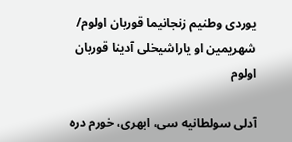یوردی وطنیم زنجانیما قوربان اولوم/ شهریمین او یاراشیخلی آدینا قوربان اولوم

آدلی سولطانیه سی، ابهری، خورم دره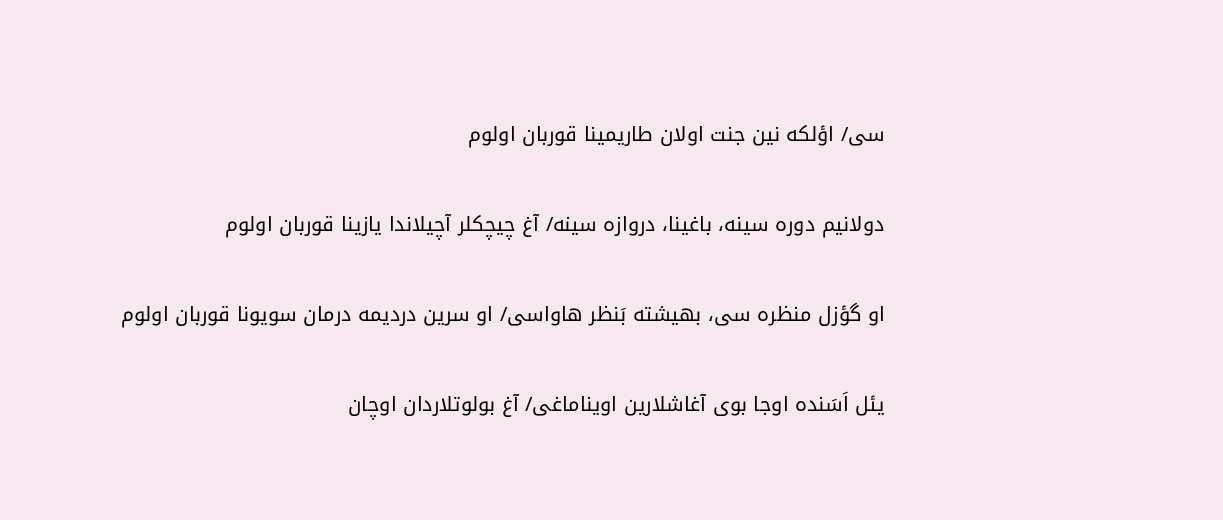سی/ اؤلکه نین جنت اولان طاریمینا قوربان اولوم

دولانیم دوره سینه، باغینا، دروازه سینه/ آغ چیچکلر آچیلاندا یازینا قوربان اولوم

او گؤزل منظره سی، بهیشته بَنظر هاواسی/ او سرین دردیمه درمان سویونا قوربان اولوم

یئل اَسَنده اوجا بوی آغاشلارین اویناماغی/ آغ بولوتلاردان اوچان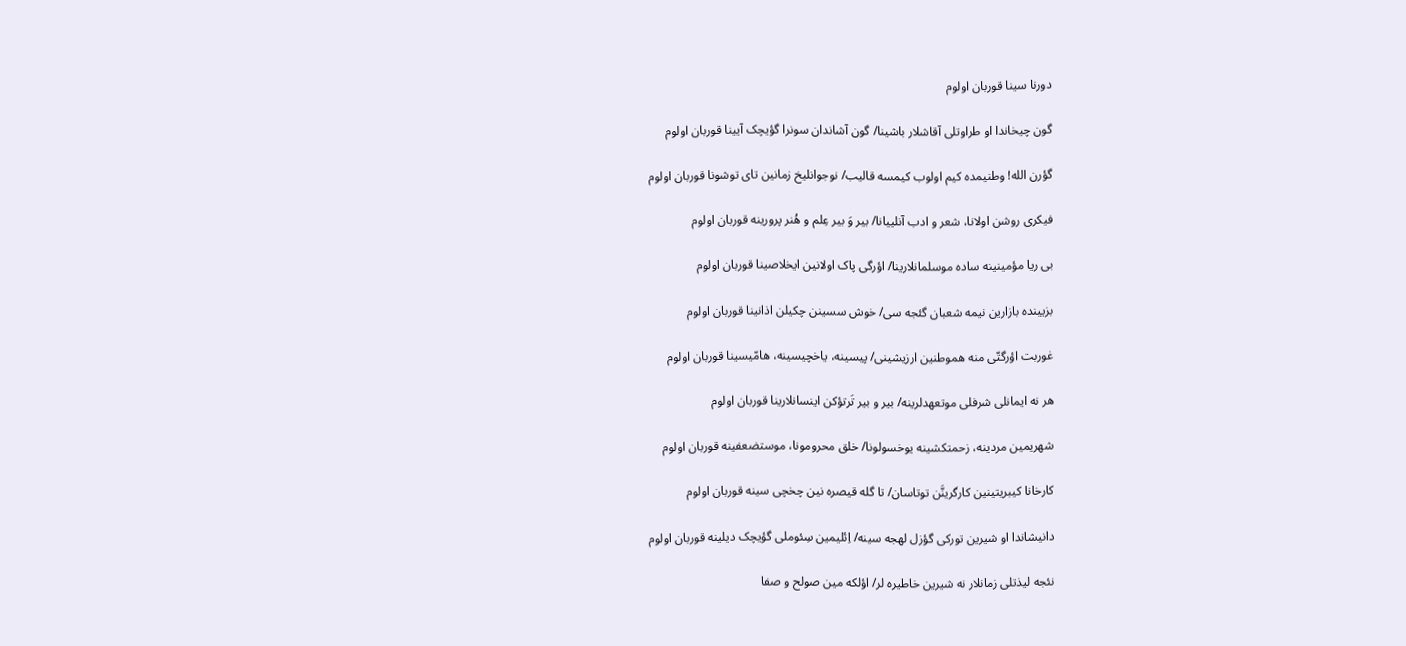دورنا سینا قوربان اولوم

گون چیخاندا او طراوتلی آقاشلار باشینا/ گون آشاندان سونرا گؤیچک آیینا قوربان اولوم

گؤرن الله! وطنیمده کیم اولوب کیمسه قالیب/ نوجوانلیخ زمانین تای توشونا قوربان اولوم

فیکری روشن اولانا، شعر و ادب آنلییانا/ بیر وَ بیر عِلم و هُنر پرورینه قوربان اولوم

بی ریا مؤمینینه ساده موسلمانلارینا/ اؤرگی پاک اولانین ایخلاصینا قوربان اولوم

بزیینده بازارین نیمه شعبان گئجه سی/ خوش سسینن چکیلن اذانینا قوربان اولوم

غوربت اؤرگتّی منه هموطنین ارزیشینی/ پیسینه، یاخچیسینه، هامّیسینا قوربان اولوم

هر نه ایمانلی شرفلی موتعهدلرینه/ بیر و بیر تَرتؤکن اینسانلارینا قوربان اولوم

شهریمین مردینه، زحمتکشینه یوخسولونا/ خلق محرومونا، موستضعفینه قوربان اولوم

کارخانا کیبریتینین کارگرینَّن توتاسان/ تا گله قیصره نین چخچی سینه قوربان اولوم

دانیشاندا او شیرین تورکی گؤزل لهجه سینه/ اِئلیمین سِئوملی گؤیچک دیلینه قوربان اولوم

نئجه لیذتلی زمانلار نه شیرین خاطیره لر/ اؤلکه مین صولح و صفا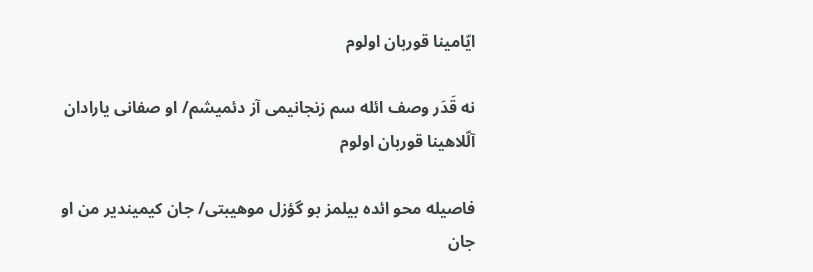ایّامینا قوربان اولوم

نه قَدَر وصف ائله سم زنجانیمی آز دئمیشم/ او صفانی یارادان آلّلاهینا قوربان اولوم

فاصیله محو ائده بیلمز بو گؤزل موهیبتی/ جان کیمیندیر من او جان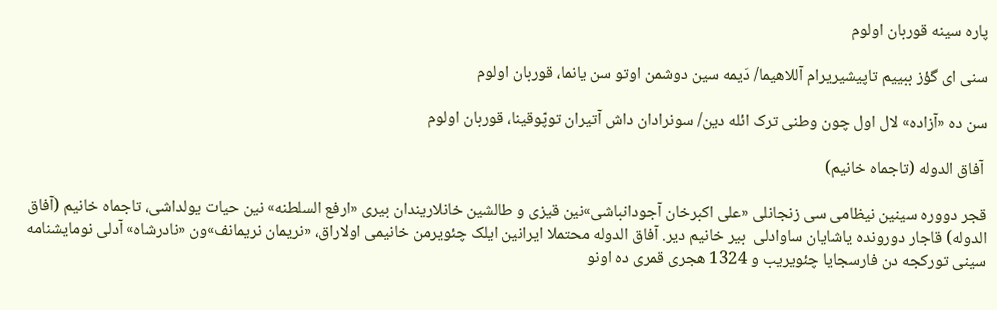پاره سینه قوربان اولوم

سنی ای گؤز ببییم تاپیشیریرام آللاهیما/ دَیمه سین دوشمن اوتو سن یانما، قوربان اولوم

سن ده «آزاده» لال اول چون وطنی ترک ائله دین/ سونرادان داش آتیران توپّوقینا، قوربان اولوم

 آفاق الدوله (تاجماه خانیم)

قجر دووره سینین نیظامی سی زنجانلی «علی اکبرخان آجودانباشی»نین قیزی و طالشین خانلاریندان بیری «ارفع السلطنه» نین حیات یولداشی، تاجماه خانیم (آفاق الدوله) قاجار دورونده یاشایان ساوادلی  بیر خانیم دیر. آفاق الدوله محتملا ایرانین ایلک چئویرمن خانیمی اولاراق، «نریمان نریمانف»ون «نادرشاه» آدلی نومایشنامه سینی تورکجه دن فارسجایا چئویریب و 1324 هجری قمری ده اونو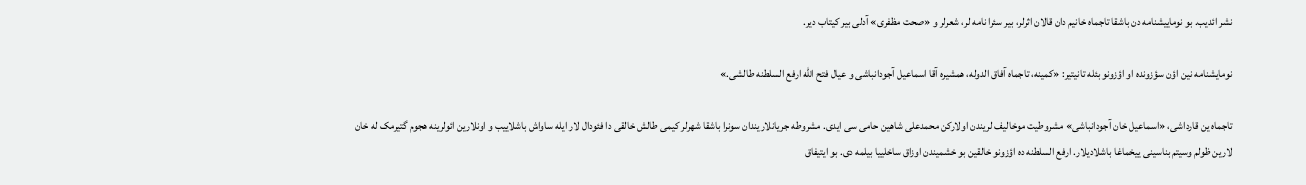نشر ائدیب. بو نوماییشنامه دن باشقا تاجماه خانیم دان قالان اثرلر، بیر سئرا نامه لر، شعرلر و «صحت مظفری» آدلی بیر کیتاب دیر.

نومایشنامه نین اؤن سؤزونده او اؤزونو بئله تانیتیر: «کمینه، تاجماه آفاق الدوله، همشیره آقا اسماعیل آجودانباشی و عیال فتح الله ارفع السلطنه طالشی.»

تاجماه ین قارداشی، «اسماعیل خان آجودانباشی» مشروطیت موخالیف لریندن اولارکن محمدعلی شاهین حامی سی ایدی. مشروطه جریانلاریندان سونرا باشقا شهرلر کیمی طالش خالقی دا فئودال لار ایله ساواش باشلاییب و اونلارین ائولرینه هجوم گتیرمک له خان لارین ظولم وسیتم بناسینی ییخماغا باشلادیلار. ارفع السلطنه ده اؤزونو خالقین بو خشمیندن اوزاق ساخلییا بیلمه دی. بو ایتیفاق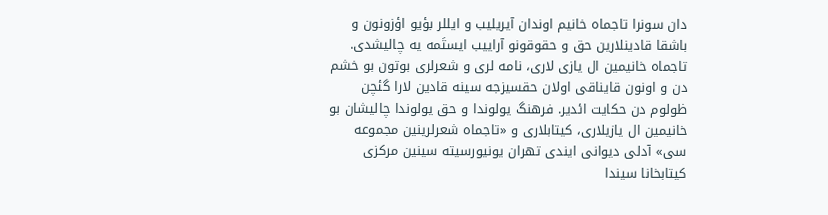دان سونرا تاجماه خانیم اوندان آیریلیب و ایللر بؤیو اؤزونون و باشقا قادینلارین حق و حقوقونو آراییب ایستَمه یه چالیشدی. تاجماه خانیمین ال یازی لاری، نامه لری و شعرلری بوتون بو خشم دن و اونون قایناقی اولان حقسیزجه سینه قادین لارا گئچن ظولوم دن حکایت ائدیر. فرهنگ یولوندا و حق یولوندا چالیشان بو خانیمین ال یازیلاری، کیتابلاری و «تاجماه شعرلرینین مجموعه سی» آدلی دیوانی ایندی تهران یونیورسیته سینین مرکزی کیتابخانا سیندا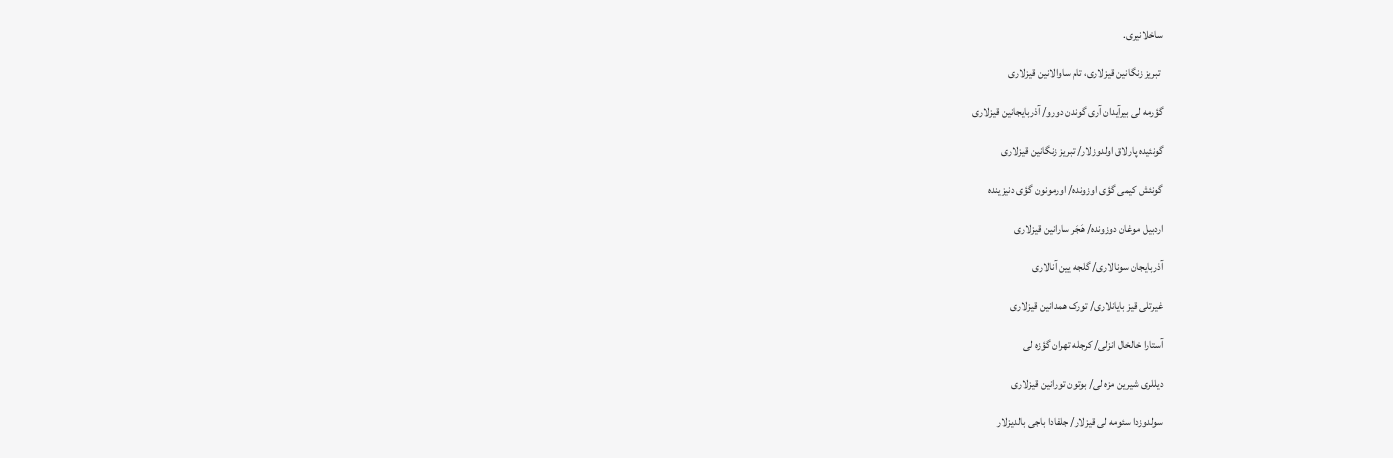ساخلانیری.

 تبریز زنگانین قیزلاری، تام ساوالانین قیزلاری

گؤرمه لی بیرآیدان آری گوندن دورو/ آذربایجانین قیزلاری

گونئیده پارلاق اولدوزلار/ تبریز زنگانین قیزلاری

گونئش کیمی گؤی اوزونده/ اورمونون گؤی دنیزینده

اردبیل موغان دوزونده/ هَجَر سارانین قیزلاری

آذربایجان سونالاری/ گلجه یین آنالاری

غیرتلی قیز بایانلاری/ تورک همدانین قیزلاری

آستارا خالخال انزلی/ کرجله تهران گؤزه لی

دیللری شیرین مزه لی/ بوتون تورانین قیزلاری

سولدوزدا سئومه لی قیزلار/ جلفادا باجی بالدیزلار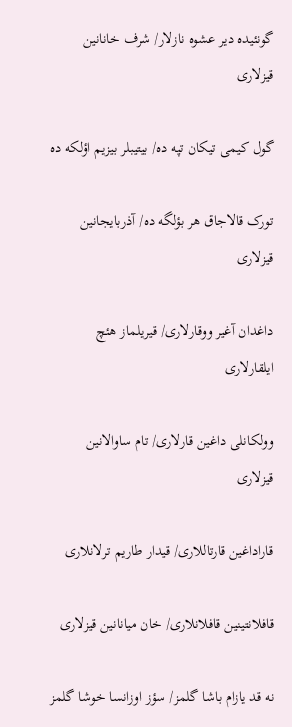گونئیده دیر عشوه نازلار/ شرف خانانین قیزلاری

گول کیمی تیکان تپه ده/ بیتیبلر بیزیم اؤلکه ده

تورک قالاجاق هر بؤلگه ده/ آذربایجانین قیزلاری

داغدان آغیر ووقارلاری/ قیریلماز هئچ ایلقارلاری

وولکانلی داغین قارلاری/ تام ساوالانین قیزلاری

قاراداغین قارتاللاری/ قیدار طاریم ترلانلاری

قافلانتینین قافلانلاری/ خان میانانین قیزلاری

نه قد یازام باشا گلمز/ سؤز اوزانسا خوشا گلمز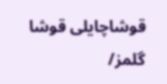قوشاچایلی قوشا گلمز/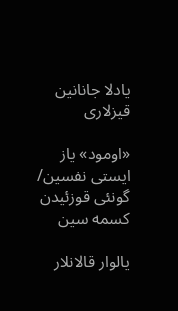یادلا جانانین قیزلاری

«اومود» یاز ایستی نفسین/ گونئی قوزئیدن کسمه سین

یالوار قالانلار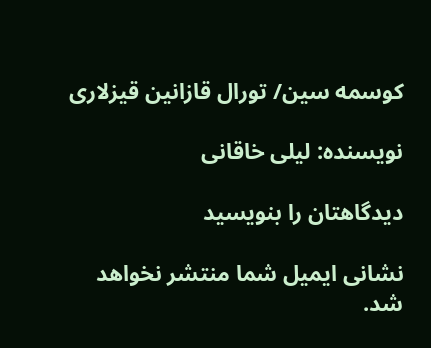کوسمه سین/ تورال قازانین قیزلاری

نویسنده: لیلی خاقانی

دیدگاهتان را بنویسید

نشانی ایمیل شما منتشر نخواهد شد.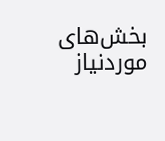بخش‌های موردنیاز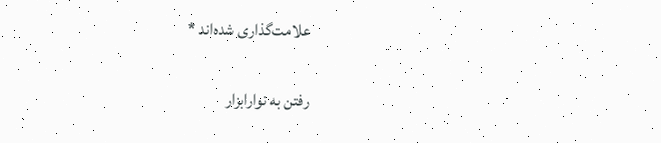علامت‌گذاری شده‌اند *

رفتن به نوارابزار